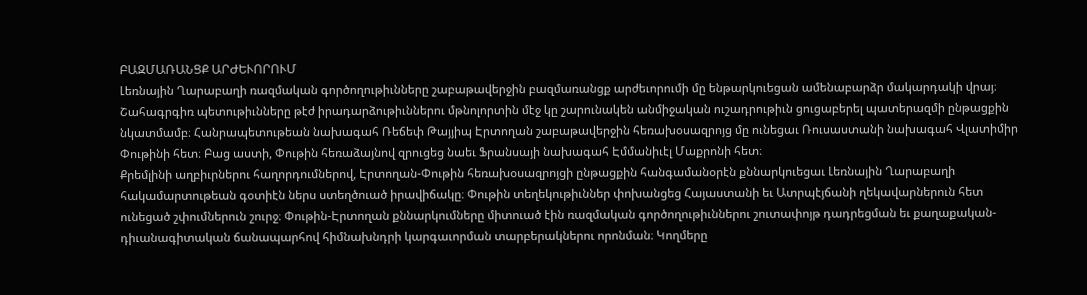ԲԱԶՄԱՌԱՆՑՔ ԱՐԺԵՒՈՐՈՒՄ
Լեռնային Ղարաբաղի ռազմական գործողութիւնները շաբաթավերջին բազմառանցք արժեւորումի մը ենթարկուեցան ամենաբարձր մակարդակի վրայ։ Շահագրգիռ պետութիւնները թէժ իրադարձութիւններու մթնոլորտին մէջ կը շարունակեն անմիջական ուշադրութիւն ցուցաբերել պատերազմի ընթացքին նկատմամբ։ Հանրապետութեան նախագահ Ռեճեփ Թայյիպ Էրտողան շաբաթավերջին հեռախօսազրոյց մը ունեցաւ Ռուսաստանի նախագահ Վլատիմիր Փութինի հետ։ Բաց աստի, Փութին հեռաձայնով զրուցեց նաեւ Ֆրանսայի նախագահ Էմմանիւէլ Մաքրոնի հետ։
Քրեմլինի աղբիւրներու հաղորդումներով, Էրտողան-Փութին հեռախօսազրոյցի ընթացքին հանգամանօրէն քննարկուեցաւ Լեռնային Ղարաբաղի հակամարտութեան գօտիէն ներս ստեղծուած իրավիճակը։ Փութին տեղեկութիւններ փոխանցեց Հայաստանի եւ Ատրպէյճանի ղեկավարներուն հետ ունեցած շփումներուն շուրջ։ Փութին-Էրտողան քննարկումները միտուած էին ռազմական գործողութիւններու շուտափոյթ դադրեցման եւ քաղաքական-դիւանագիտական ճանապարհով հիմնախնդրի կարգաւորման տարբերակներու որոնման։ Կողմերը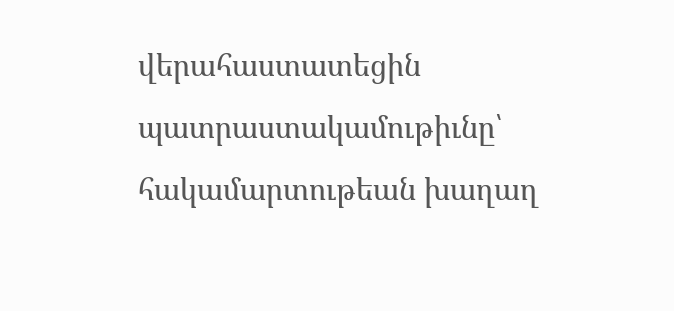վերահաստատեցին պատրաստակամութիւնը՝ հակամարտութեան խաղաղ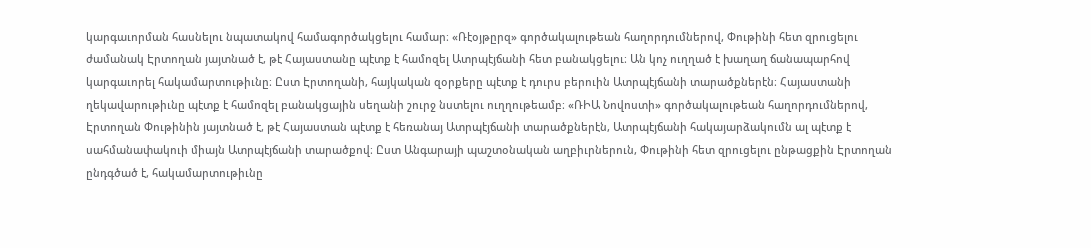կարգաւորման հասնելու նպատակով համագործակցելու համար։ «Ռէօյթըրզ» գործակալութեան հաղորդումներով, Փութինի հետ զրուցելու ժամանակ Էրտողան յայտնած է, թէ Հայաստանը պէտք է համոզել Ատրպէյճանի հետ բանակցելու։ Ան կոչ ուղղած է խաղաղ ճանապարհով կարգաւորել հակամարտութիւնը։ Ըստ Էրտողանի, հայկական զօրքերը պէտք է դուրս բերուին Ատրպէյճանի տարածքներէն։ Հայաստանի ղեկավարութիւնը պէտք է համոզել բանակցային սեղանի շուրջ նստելու ուղղութեամբ։ «ՌԻԱ Նովոստի» գործակալութեան հաղորդումներով, Էրտողան Փութինին յայտնած է, թէ Հայաստան պէտք է հեռանայ Ատրպէյճանի տարածքներէն, Ատրպէյճանի հակայարձակումն ալ պէտք է սահմանափակուի միայն Ատրպէյճանի տարածքով։ Ըստ Անգարայի պաշտօնական աղբիւրներուն, Փութինի հետ զրուցելու ընթացքին Էրտողան ընդգծած է, հակամարտութիւնը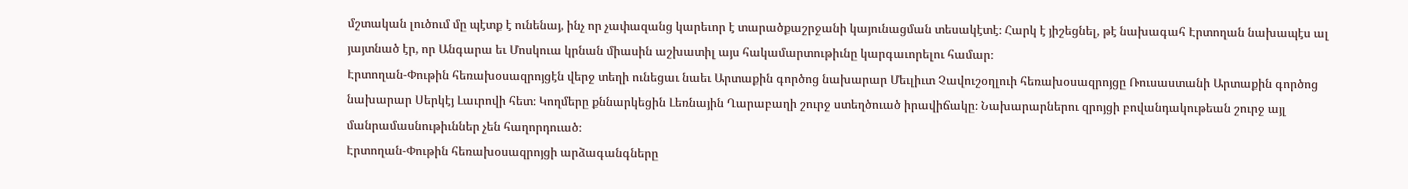մշտական լուծում մը պէտք է ունենայ, ինչ որ չափազանց կարեւոր է տարածքաշրջանի կայունացման տեսակէտէ։ Հարկ է յիշեցնել, թէ նախագահ Էրտողան նախապէս ալ յայտնած էր, որ Անգարա եւ Մոսկուա կրնան միասին աշխատիլ այս հակամարտութիւնը կարգաւորելու համար։
Էրտողան-Փութին հեռախօսազրոյցէն վերջ տեղի ունեցաւ նաեւ Արտաքին գործոց նախարար Մեւլիւտ Չավուշօղլուի հեռախօսազրոյցը Ռուսաստանի Արտաքին գործոց նախարար Սերկէյ Լաւրովի հետ։ Կողմերը քննարկեցին Լեռնային Ղարաբաղի շուրջ ստեղծուած իրավիճակը։ Նախարարներու զրոյցի բովանդակութեան շուրջ այլ մանրամասնութիւններ չեն հաղորդուած։
Էրտողան-Փութին հեռախօսազրոյցի արձագանգները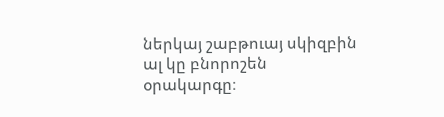ներկայ շաբթուայ սկիզբին ալ կը բնորոշեն օրակարգը։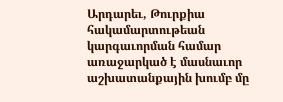Արդարեւ, Թուրքիա հակամարտութեան կարգաւորման համար առաջարկած է մասնաւոր աշխատանքային խումբ մը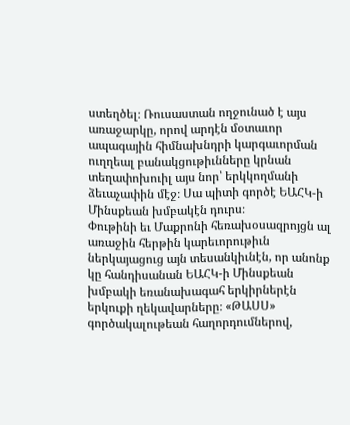ստեղծել։ Ռուսաստան ողջունած է այս առաջարկը, որով արդէն մօտաւոր ապագային հիմնախնդրի կարգաւորման ուղղեալ բանակցութիւնները կրնան տեղափոխուիլ այս նոր՝ երկկողմանի ձեւաչափին մէջ։ Սա պիտի գործէ ԵԱՀԿ-ի Մինսքեան խմբակէն դուրս։
Փութինի եւ Մաքրոնի հեռախօսազրոյցն ալ առաջին հերթին կարեւորութիւն ներկայացուց այն տեսանկիւնէն, որ անոնք կը հանդիսանան ԵԱՀԿ-ի Մինսքեան խմբակի եռանախագահ երկիրներէն երկուքի ղեկավարները։ «ԹԱՍՍ» գործակալութեան հաղորդումներով,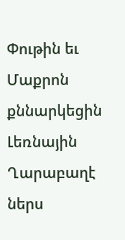Փութին եւ Մաքրոն քննարկեցին Լեռնային Ղարաբաղէ ներս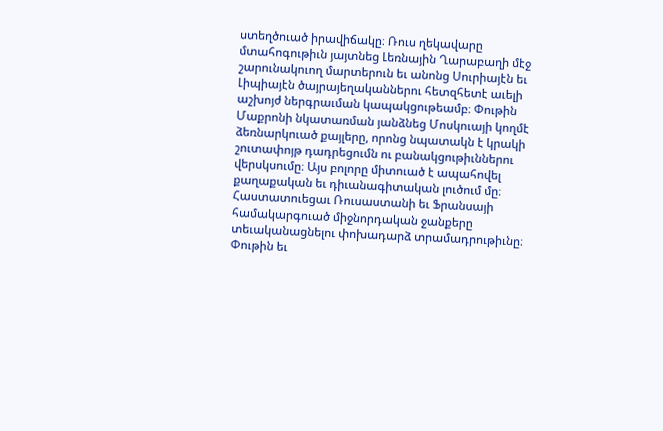ստեղծուած իրավիճակը։ Ռուս ղեկավարը մտահոգութիւն յայտնեց Լեռնային Ղարաբաղի մէջ շարունակուող մարտերուն եւ անոնց Սուրիայէն եւ Լիպիայէն ծայրայեղականներու հետզհետէ աւելի աշխոյժ ներգրաւման կապակցութեամբ։ Փութին Մաքրոնի նկատառման յանձնեց Մոսկուայի կողմէ ձեռնարկուած քայլերը, որոնց նպատակն է կրակի շուտափոյթ դադրեցումն ու բանակցութիւններու վերսկսումը։ Այս բոլորը միտուած է ապահովել քաղաքական եւ դիւանագիտական լուծում մը։ Հաստատուեցաւ Ռուսաստանի եւ Ֆրանսայի համակարգուած միջնորդական ջանքերը տեւականացնելու փոխադարձ տրամադրութիւնը։ Փութին եւ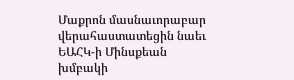Մաքրոն մասնաւորաբար վերահաստատեցին նաեւ ԵԱՀԿ-ի Մինսքեան խմբակի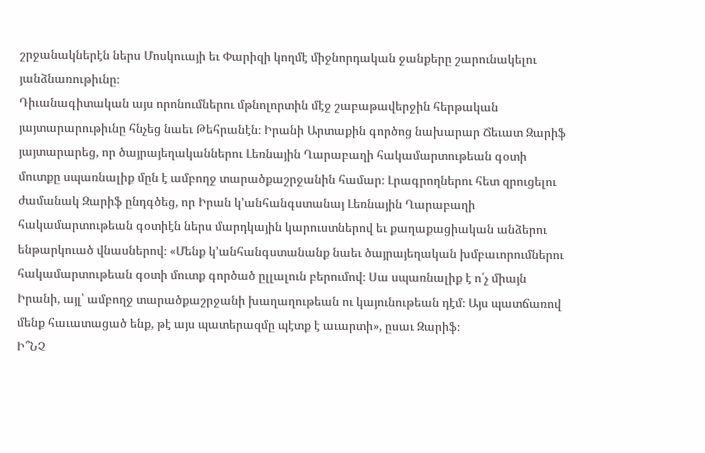շրջանակներէն ներս Մոսկուայի եւ Փարիզի կողմէ միջնորդական ջանքերը շարունակելու յանձնառութիւնը։
Դիւանագիտական այս որոնումներու մթնոլորտին մէջ շաբաթավերջին հերթական յայտարարութիւնը հնչեց նաեւ Թեհրանէն։ Իրանի Արտաքին գործոց նախարար Ճեւատ Զարիֆ յայտարարեց, որ ծայրայեղականներու Լեռնային Ղարաբաղի հակամարտութեան գօտի մուտքը սպառնալիք մըն է ամբողջ տարածքաշրջանին համար։ Լրագրողներու հետ զրուցելու ժամանակ Զարիֆ ընդգծեց, որ Իրան կ՚անհանգստանայ Լեռնային Ղարաբաղի հակամարտութեան գօտիէն ներս մարդկային կարուստներով եւ քաղաքացիական անձերու ենթարկուած վնասներով։ «Մենք կ՚անհանգստանանք նաեւ ծայրայեղական խմբաւորումներու հակամարտութեան գօտի մուտք գործած ըլլալուն բերումով։ Սա սպառնալիք է ո՛չ միայն Իրանի, այլ՝ ամբողջ տարածքաշրջանի խաղաղութեան ու կայունութեան դէմ։ Այս պատճառով մենք հաւատացած ենք, թէ այս պատերազմը պէտք է աւարտի», ըսաւ Զարիֆ։
Ի՞ՆՉ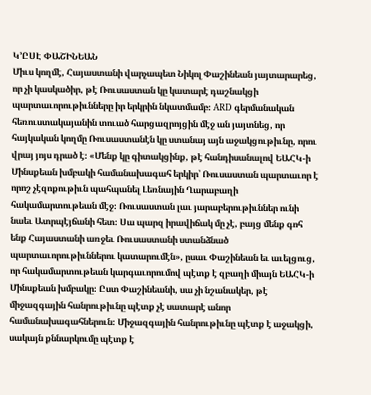Կ՚ԸՍԷ ՓԱՇԻՆԵԱՆ
Միւս կողմէ, Հայաստանի վարչապետ Նիկոլ Փաշինեան յայտարարեց, որ չի կասկածիր, թէ Ռուսաստան կը կատարէ դաշնակցի պարտաւորութիւնները իր երկրին նկատմամբ։ ARD գերմանական հեռուստակայանին տուած հարցազրոյցին մէջ ան յայտնեց, որ հայկական կողմը Ռուսաստանէն կը ստանայ այն աջակցութիւնը, որու վրայ յոյս դրած է։ «Մենք կը գիտակցինք, թէ հանդիսանալով ԵԱՀԿ-ի Մինսքեան խմբակի համանախագահ երկիր՝ Ռուսաստան պարտաւոր է որոշ չէզոքութիւն պահպանել Լեռնային Ղարաբաղի հակամարտութեան մէջ։ Ռուսաստան լաւ յարաբերութիւններ ունի նաեւ Ատրպէյճանի հետ։ Սա պարզ իրավիճակ մը չէ, բայց մենք գոհ ենք Հայաստանի առջեւ Ռուսաստանի ստանձնած պարտաւորութիւններու կատարումէն», ըսաւ Փաշինեան եւ աւելցուց, որ հակամարտութեան կարգաւորումով պէտք է զբաղի միայն ԵԱՀԿ-ի Մինսքեան խմբակը։ Ըստ Փաշինեանի, սա չի նշանակեր, թէ միջազգային հանրութիւնը պէտք չէ սատարէ անոր համանախագահներուն։ Միջազգային հանրութիւնը պէտք է աջակցի, սակայն քննարկումը պէտք է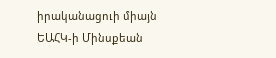իրականացուի միայն ԵԱՀԿ-ի Մինսքեան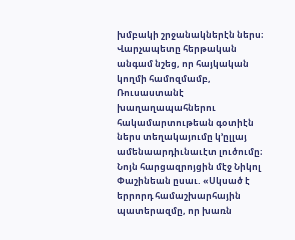խմբակի շրջանակներէն ներս։ Վարչապետը հերթական անգամ նշեց, որ հայկական կողմի համոզմամբ, Ռուսաստանէ խաղաղապահներու հակամարտութեան գօտիէն ներս տեղակայումը կ՚ըլլայ ամենաարդիւնաւէտ լուծումը։
Նոյն հարցազրոյցին մէջ Նիկոլ Փաշինեան ըսաւ. «Սկսած է երրորդ համաշխարհային պատերազմը, որ խառն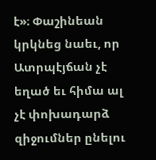է»։ Փաշինեան կրկնեց նաեւ, որ Ատրպէյճան չէ եղած եւ հիմա ալ չէ փոխադարձ զիջումներ ընելու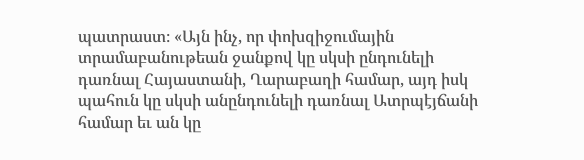պատրաստ։ «Այն ինչ, որ փոխզիջումային տրամաբանութեան ջանքով կը սկսի ընդունելի դառնալ Հայաստանի, Ղարաբաղի համար, այդ իսկ պահուն կը սկսի անընդունելի դառնալ Ատրպէյճանի համար եւ ան կը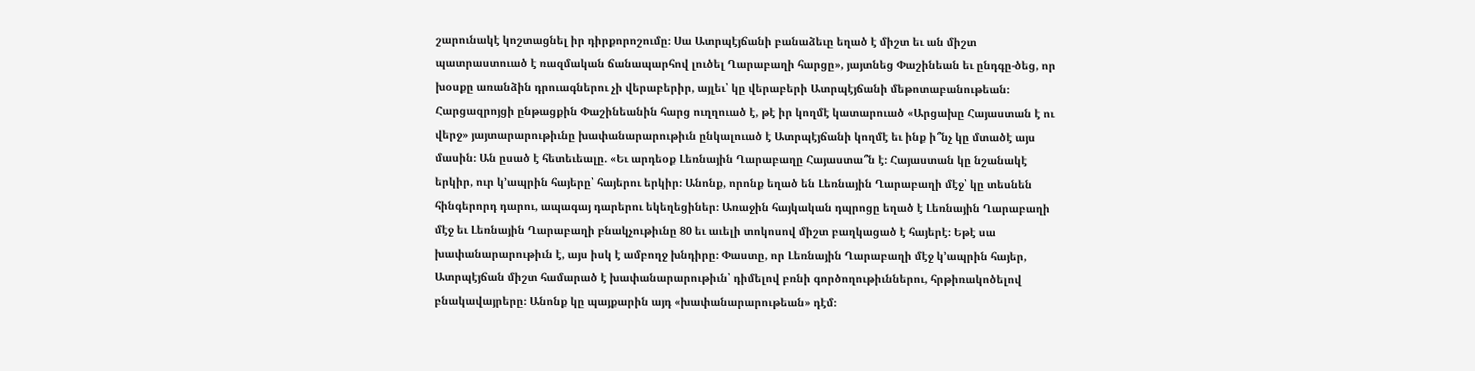շարունակէ կոշտացնել իր դիրքորոշումը։ Սա Ատրպէյճանի բանաձեւը եղած է միշտ եւ ան միշտ պատրաստուած է ռազմական ճանապարհով լուծել Ղարաբաղի հարցը», յայտնեց Փաշինեան եւ ընդգը-ծեց, որ խօսքը առանձին դրուագներու չի վերաբերիր, այլեւ՝ կը վերաբերի Ատրպէյճանի մեթոտաբանութեան։
Հարցազրոյցի ընթացքին Փաշինեանին հարց ուղղուած է, թէ իր կողմէ կատարուած «Արցախը Հայաստան է ու վերջ» յայտարարութիւնը խափանարարութիւն ընկալուած է Ատրպէյճանի կողմէ եւ ինք ի՞նչ կը մտածէ այս մասին։ Ան ըսած է հետեւեալը. «Եւ արդեօք Լեռնային Ղարաբաղը Հայաստա՞ն է։ Հայաստան կը նշանակէ երկիր, ուր կ՚ապրին հայերը՝ հայերու երկիր։ Անոնք, որոնք եղած են Լեռնային Ղարաբաղի մէջ՝ կը տեսնեն հինգերորդ դարու, ապագայ դարերու եկեղեցիներ։ Առաջին հայկական դպրոցը եղած է Լեռնային Ղարաբաղի մէջ եւ Լեռնային Ղարաբաղի բնակչութիւնը 80 եւ աւելի տոկոսով միշտ բաղկացած է հայերէ։ Եթէ սա խափանարարութիւն է, այս իսկ է ամբողջ խնդիրը։ Փաստը, որ Լեռնային Ղարաբաղի մէջ կ՚ապրին հայեր, Ատրպէյճան միշտ համարած է խափանարարութիւն՝ դիմելով բռնի գործողութիւններու, հրթիռակոծելով բնակավայրերը։ Անոնք կը պայքարին այդ «խափանարարութեան» դէմ։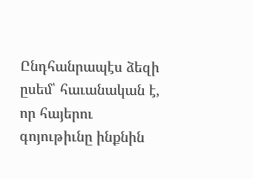Ընդհանրապէս ձեզի ըսեմ՝ հաւանական է, որ հայերու գոյութիւնը ինքնին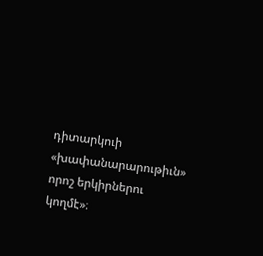դիտարկուի «խափանարարութիւն» որոշ երկիրներու կողմէ»։